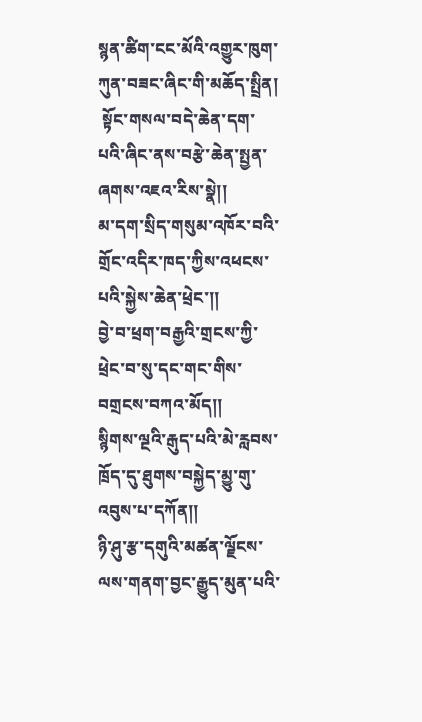སྙན་ཚིག་ངང་མོའི་འགྱུར་ཁུག་ཀུན་བཟང་ཞིང་གི་མཆོད་སྤྲིན།
 སྟོང་གསལ་བདེ་ཆེན་དག་པའི་ཞིང་ནས་བརྩེ་ཆེན་སྤྱན་ཞགས་འཇའ་རིས་སྣེ།།
མ་དག་སྲིད་གསུམ་འཁོར་བའི་གྲོང་འདིར་ཁད་ཀྱིས་འཕངས་པའི་སྐྱེས་ཆེན་ཕྲེང་།།
བྱེ་བ་ཕྲག་བརྒྱའི་གྲངས་ཀྱི་ཕྲེང་བ་སུ་དང་གང་གིས་བགྲངས་བཀའ་མོད།།
སྙིགས་ལྔའི་རྒུད་པའི་མེ་རླབས་ཁྲོད་དུ་ཐུགས་བསྐྱེད་མྱུ་གུ་འབུས་པ་དཀོན།།
ཉི་ཤུ་རྩ་དགུའི་མཚན་ལྗོངས་ལས་གནག་བྱང་རྒྱུད་མུན་པའི་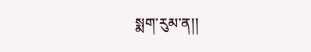སྨག་རུམ་ན།།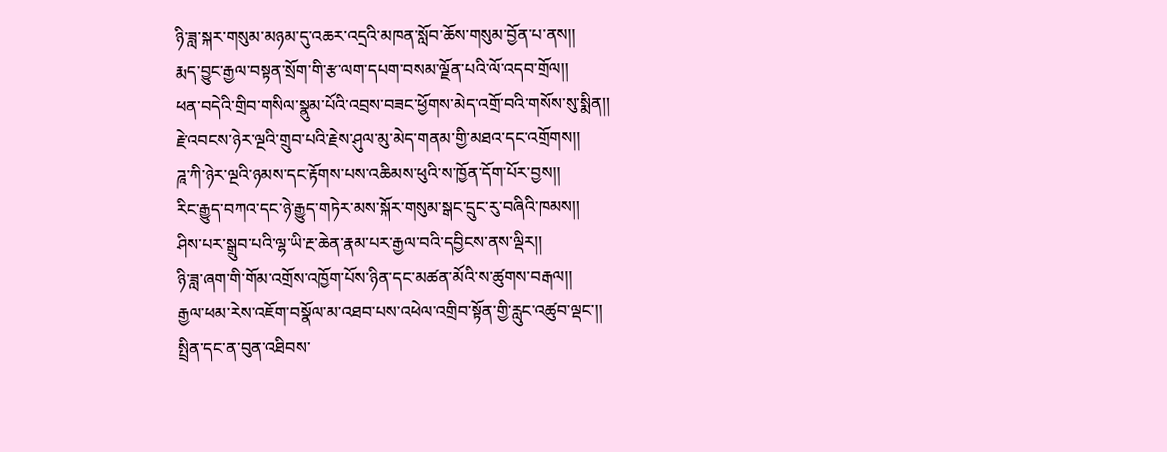ཉི་ཟླ་སྐར་གསུམ་མཉམ་དུ་འཆར་འདྲའི་མཁན་སློབ་ཆོས་གསུམ་བྱོན་པ་ནས།།
རྨད་བྱུང་རྒྱལ་བསྟན་སྲོག་གི་རྩ་ལག་དཔག་བསམ་ལྗོན་པའི་ལོ་འདབ་གྲོལ།།
ཕན་བདེའི་གྲིབ་གསིལ་སྣུམ་པོའི་འབྲས་བཟང་ཕྱོགས་མེད་འགྲོ་བའི་གསོས་སུ་སྨིན།།
རྗེ་འབངས་ཉེར་ལྔའི་གྲུབ་པའི་རྗེས་ཤུལ་མུ་མེད་གནམ་གྱི་མཐའ་དང་འགྲོགས།།
ཌཱ་ཀི་ཉེར་ལྔའི་ཉམས་དང་རྟོགས་པས་འཆིམས་ཕུའི་ས་ཁྱོན་དོག་པོར་བྱས།།
རིང་རྒྱུད་བཀའ་དང་ཉེ་རྒྱུད་གཏེར་མས་སྐོར་གསུམ་སྒང་དྲུང་རུ་བཞིའི་ཁམས།།
ཤིས་པར་སྒྲུབ་པའི་ལྷ་ཡི་རྔ་ཆེན་རྣམ་པར་རྒྱལ་བའི་དབྱིངས་ནས་ལྡིར།།
ཉི་ཟླ་ཞག་གི་གོམ་འགྲོས་འཁྱོག་པོས་ཉིན་དང་མཚན་མོའི་ས་ཚུགས་བརྒལ།།
རྒྱལ་ཕམ་རེས་འཇོག་བསྣོལ་མ་འཐབ་པས་འཕེལ་འགྲིབ་སྟོན་གྱི་རླུང་འཚུབ་ལྡང་།།
སྤྲིན་དང་ན་བུན་འཐིབས་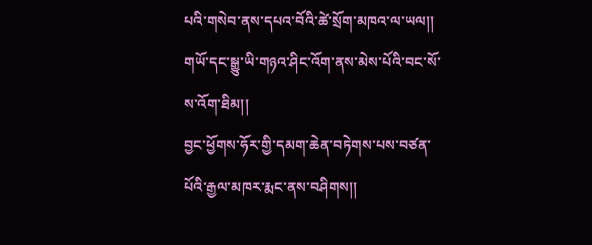པའི་གསེབ་ནས་དཔའ་བོའི་ཚེ་སྲོག་མཁའ་ལ་ཡལ།།
གཡོ་དང་སྒྱུ་ཡི་གཉའ་ཤིང་འོག་ནས་མེས་པོའི་བང་སོ་ས་འོག་ཐིམ།།
བྱང་ཕྱོགས་ཧོར་གྱི་དམག་ཆེན་བཏེགས་པས་བཙན་པོའི་རྒྱལ་མཁར་རྨང་ནས་བཤིགས།།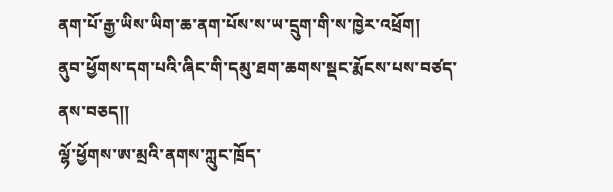ནག་པོ་རྒྱ་ཡིས་ཡིག་ཆ་ནག་པོས་ས་ཡ་དྲུག་གི་ས་ཁྱེར་འཕྲོག།
ནུབ་ཕྱོགས་དག་པའི་ཞིང་གི་དམུ་ཐག་ཆགས་སྡང་རྨོངས་པས་བཙད་ནས་བཅད།།
ལྷོ་ཕྱོགས་ཨ་མྲའི་ནགས་ཀླུང་ཁྲོད་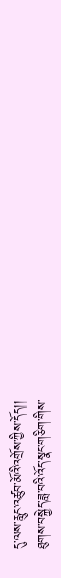དུ་ལས་རླུང་འཚུབ་མོའི་འགྲོས་ཀྱིས་དོད།།
ཐུགས་བསྐྱེད་ཟླ་བའི་འོད་སྣང་གཅིག་གིས་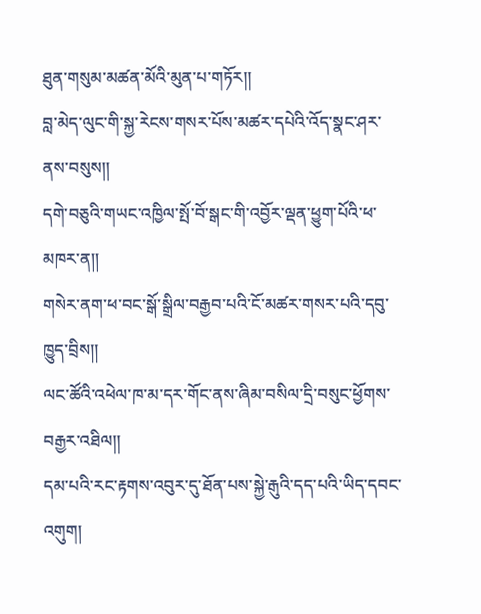ཐུན་གསུམ་མཚན་མོའི་མུན་པ་གཏོར།།
བླ་མེད་ལུང་གི་སྐྱ་རེངས་གསར་པོས་མཚར་དཔེའི་འོད་སྣང་ཤར་ནས་བསུས།།
དགེ་བཅུའི་གཡང་འཁྱིལ་སྤོ་བོ་སྒང་གི་འབྱོར་ལྡན་ཕྱུག་པོའི་ཕ་མཁར་ན།།
གསེར་ནག་ཕ་བང་སྒོ་སྒྲིལ་བརྒྱབ་པའི་ངོ་མཚར་གསར་པའི་དབུ་ཁྱུད་བྲིས།།
ལང་ཚོའི་འཕེལ་ཁ་མ་དར་གོང་ནས་ཞིམ་བསིལ་དྲི་བསུང་ཕྱོགས་བརྒྱར་འཐིལ།།
དམ་པའི་རང་རྟགས་འབུར་དུ་ཐོན་པས་སྐྱེ་རྒུའི་དད་པའི་ཡིད་དབང་འགུག།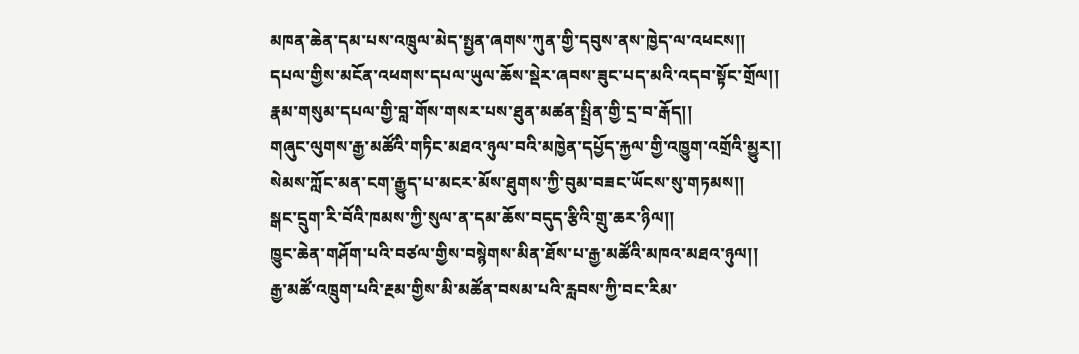མཁན་ཆེན་དམ་པས་འཁྲུལ་མེད་སྤྱན་ཞགས་ཀུན་གྱི་དབུས་ནས་ཁྱེད་ལ་འཕངས།།
དཔལ་གྱིས་མངོན་འཕགས་དཔལ་ཡུལ་ཆོས་སྡེར་ཞབས་ཟུང་པད་མའི་འདབ་སྟོང་གྲོལ།།
རྣམ་གསུམ་དཔལ་གྱི་བླ་གོས་གསར་པས་ཐུན་མཚན་སྤྲིན་གྱི་དྲ་བ་རྒོད།།
གཞུང་ལུགས་རྒྱ་མཚོའི་གཏིང་མཐའ་ཉུལ་བའི་མཁྱེན་དཔྱོད་རྐྱལ་གྱི་འཁྱུག་འགྲོའི་མྱུར།།
སེམས་ཀློང་མན་ངག་རྒྱུད་པ་མངར་མོས་ཐུགས་ཀྱི་བུམ་བཟང་ཡོངས་སུ་གཏམས།།
སྒང་དྲུག་རི་བོའི་ཁམས་ཀྱི་སུལ་ན་དམ་ཆོས་བདུད་རྩིའི་གྲུ་ཆར་ཉིལ།།
ཁྱུང་ཆེན་གཤོག་པའི་བཙལ་གྱིས་བསྙེགས་མིན་ཐོས་པ་རྒྱ་མཚོའི་མཁའ་མཐའ་ཉུལ།།
རྒྱ་མཚོ་འཁྲུག་པའི་རྔམ་གྱིས་མི་མཚོན་བསམ་པའི་རླབས་ཀྱི་བང་རིམ་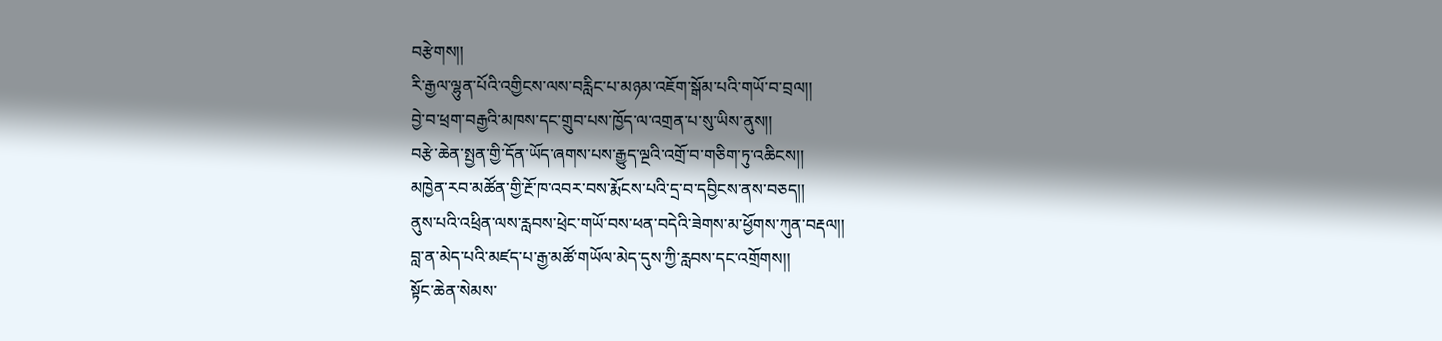བརྩེགས།།
རི་རྒྱལ་ལྷུན་པོའི་འགྱིངས་ལས་བརླིང་པ་མཉམ་འཇོག་སྒོམ་པའི་གཡོ་བ་བྲལ།།
བྱེ་བ་ཕྲག་བརྒྱའི་མཁས་དང་གྲུབ་པས་ཁྱོད་ལ་འགྲན་པ་སུ་ཡིས་ནུས།།
བརྩེ་ཆེན་སྤྱན་གྱི་དོན་ཡོད་ཞགས་པས་རྒྱུད་ལྔའི་འགྲོ་བ་གཅིག་ཏུ་འཆིངས།།
མཁྱེན་རབ་མཚོན་གྱི་རྔོ་ཁ་འབར་བས་རྨོངས་པའི་དྲ་བ་དབྱིངས་ནས་བཅད།།
ནུས་པའི་འཕྲིན་ལས་རླབས་ཕྲེང་གཡོ་བས་ཕན་བདེའི་ཟེགས་མ་ཕྱོགས་ཀུན་བརྡལ།།
བླ་ན་མེད་པའི་མཛད་པ་རྒྱ་མཚོ་གཡོལ་མེད་དུས་ཀྱི་རླབས་དང་འགྲོགས།།
སྟོང་ཆེན་སེམས་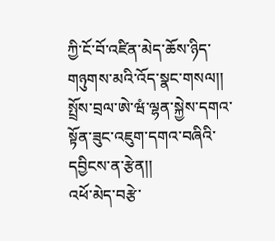ཀྱི་ངོ་བོ་འཛིན་མེད་ཆོས་ཉིད་གཉུགས་མའི་འོད་སྣང་གསལ།།
སྤྲོས་བྲལ་ཨེ་ཝཾ་ལྷན་སྐྱེས་དགའ་སྟོན་ཟུང་འཇུག་དགའ་བཞིའི་དབྱིངས་ན་རྩེན།།
འཕོ་མེད་བརྩེ་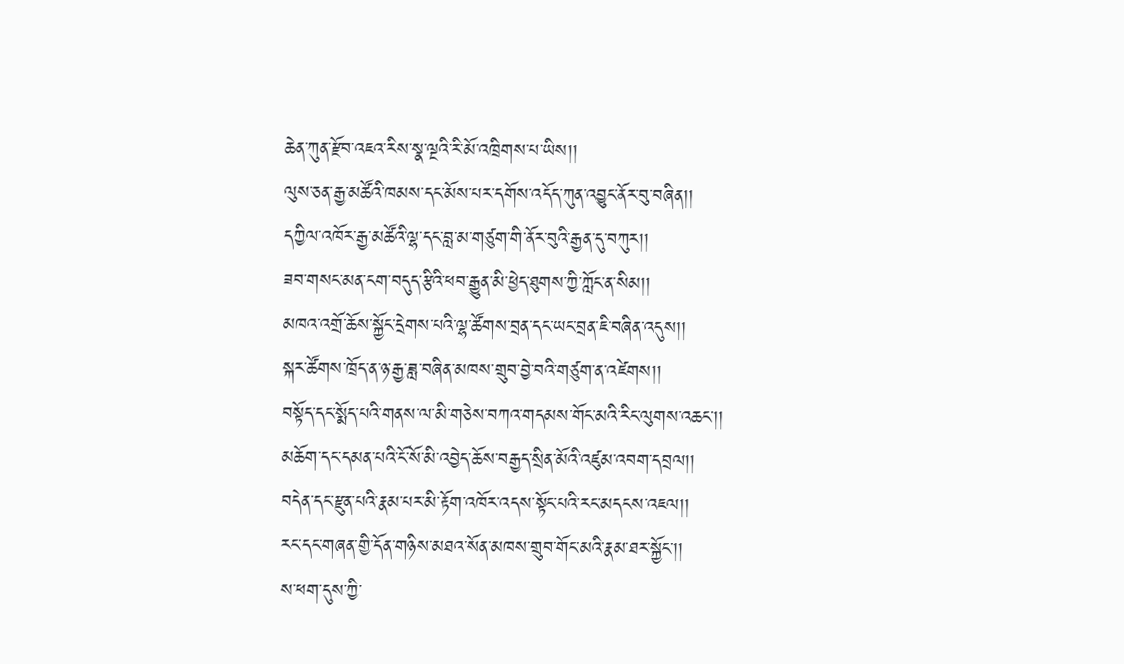ཆེན་ཀུན་རྫོབ་འཇའ་རིས་སྣ་ལྔའི་རི་མོ་འཁྲིགས་པ་ཡིས།།
ལུས་ཅན་རྒྱ་མཚོའི་ཁམས་དང་མོས་པར་དགོས་འདོད་ཀུན་འབྱུང་ནོར་བུ་བཞིན།།
དཀྱིལ་འཁོར་རྒྱ་མཚོའི་ལྷ་དང་བླ་མ་གཙུག་གི་ནོར་བུའི་རྒྱན་དུ་བཀུར།།
ཟབ་གསང་མན་ངག་བདུད་རྩིའི་ཕབ་རྒྱུན་མི་ཕྱེད་ཐུགས་ཀྱི་ཀློང་ན་སིམ།།
མཁའ་འགྲོ་ཆོས་སྐྱོང་དྲེགས་པའི་ལྷ་ཚོགས་བྲན་དང་ཡང་བྲན་ཇི་བཞིན་འདུས།།
སྐར་ཚོགས་ཁྲོད་ན་ཉ་རྒྱ་ཟླ་བཞིན་མཁས་གྲུབ་བྱེ་བའི་གཙུག་ན་འཛེགས།།
བསྟོད་དང་སྨོད་པའི་གནས་ལ་མི་གཅེས་བཀའ་གདམས་གོང་མའི་རིང་ལུགས་འཆང་།།
མཆོག་དང་དམན་པའི་ངོ་སོ་མི་འབྱེད་ཆོས་བརྒྱད་སྲིན་མོའི་འཛུམ་འབག་དབྲལ།།
བདེན་དང་རྫུན་པའི་རྣམ་པར་མི་རྟོག་འཁོར་འདས་སྟོང་པའི་རང་མདངས་འཇལ།།
རང་དང་གཞན་གྱི་དོན་གཉིས་མཐའ་སོན་མཁས་གྲུབ་གོང་མའི་རྣམ་ཐར་སྐྱོང་།།
ས་ཕག་དུས་ཀྱི་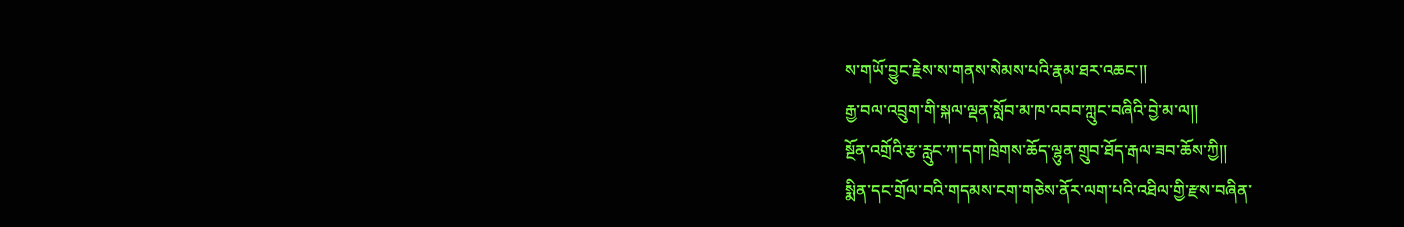ས་གཡོ་བྱུང་རྗེས་ས་གནས་སེམས་པའི་རྣམ་ཐར་འཆང་།།
རྒྱ་བལ་འབྲུག་གི་སྐལ་ལྡན་སློབ་མ་ཁ་འབབ་ཀླུང་བཞིའི་བྱེ་མ་ལ།།
སྔོན་འགྲོའི་རྩ་རླུང་ཀ་དག་ཁྲེགས་ཆོད་ལྷུན་གྲུབ་ཐོད་རྒལ་ཟབ་ཆོས་ཀྱི།།
སྨིན་དང་གྲོལ་བའི་གདམས་ངག་གཅེས་ནོར་ལག་པའི་འཐིལ་གྱི་རྫས་བཞིན་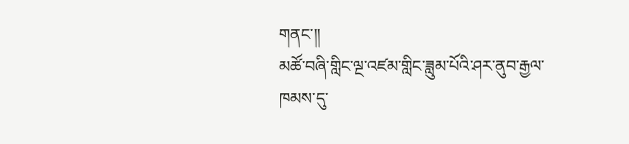གནང་།།
མཚོ་བཞི་གླིང་ལྔ་འཛམ་གླིང་ཟླུམ་པོའི་ཤར་ནུབ་རྒྱལ་ཁམས་དུ་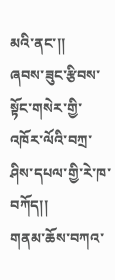མའི་ནང་།།
ཞབས་ཟུང་རྩིབས་སྟོང་གསེར་གྱི་འཁོར་ལོའི་བཀྲ་ཤིས་དཔལ་གྱི་རེ་ཁ་བཀོད།།
གནམ་ཆོས་བཀའ་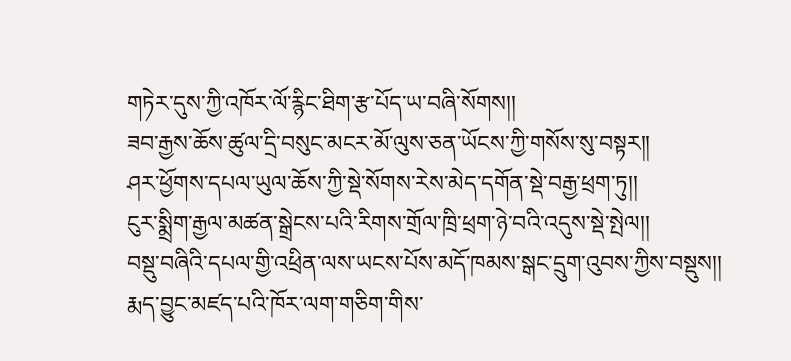གཏེར་དུས་ཀྱི་འཁོར་ལོ་རྙིང་ཐིག་རྩ་པོད་ཡ་བཞི་སོགས།།
ཟབ་རྒྱས་ཆོས་ཚུལ་དྲི་བསུང་མངར་མོ་ལུས་ཅན་ཡོངས་ཀྱི་གསོས་སུ་བསྟར།།
ཤར་ཕྱོགས་དཔལ་ཡུལ་ཆོས་ཀྱི་སྡེ་སོགས་རེས་མེད་དགོན་སྡེ་བརྒྱ་ཕྲག་ཏུ།།
ངུར་སྨྲིག་རྒྱལ་མཚན་སྒྲེངས་པའི་རིགས་གྲོལ་ཁྲི་ཕྲག་ཉེ་བའི་འདུས་སྡེ་སྤེལ།།
བསྡུ་བཞིའི་དཔལ་གྱི་འཕྲིན་ལས་ཡངས་པོས་མདོ་ཁམས་སྒང་དྲུག་འུབས་ཀྱིས་བསྡུས།།
རྨད་བྱུང་མཛད་པའི་ཁོར་ལག་གཅིག་གིས་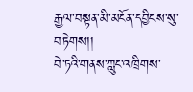རྒྱལ་བསྟན་མི་མངོན་དབྱིངས་སུ་བཏེགས།།
བེ་ཏའི་གནས་ཀླུང་འཁྲིགས་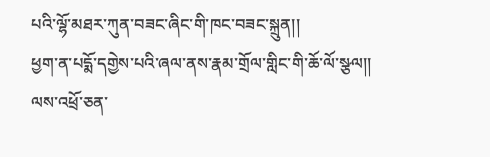པའི་ལྷོ་མཐར་ཀུན་བཟང་ཞིང་གི་ཁང་བཟང་སྐྲུན།།
ཕྱག་ན་པདྨོ་དགྱེས་པའི་ཞལ་ནས་རྣམ་གྲོལ་གླིང་གི་ཆོ་ལོ་སྩལ།།
ལས་འཕྲོ་ཅན་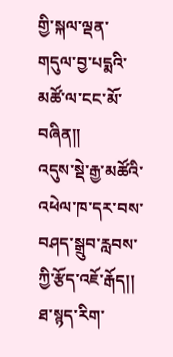གྱི་སྐལ་ལྡན་གདུལ་བྱ་པདྨའི་མཚོ་ལ་ངང་མོ་བཞིན།།
འདུས་སྡེ་རྒྱ་མཚོའི་འཕེལ་ཁ་དར་བས་བཤད་སྒྲུབ་རླབས་ཀྱི་རྩོད་འཇོ་རྒོད།།
ཐ་སྙད་རིག་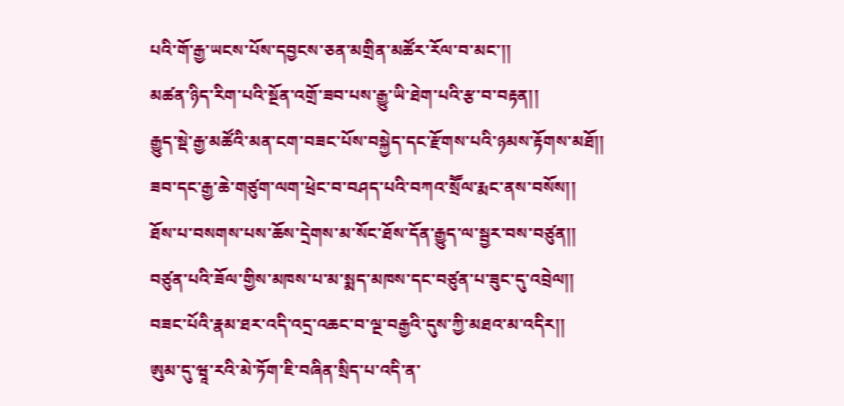པའི་གོ་རྒྱ་ཡངས་པོས་དབྱངས་ཅན་མགྲིན་མཚོར་རོལ་བ་མང་།།
མཚན་ཉིད་རིག་པའི་སྔོན་འགྲོ་ཟབ་པས་རྒྱུ་ཡི་ཐེག་པའི་རྩ་བ་བརྟན།།
རྒྱུད་སྡེ་རྒྱ་མཚོའི་མན་ངག་བཟང་པོས་བསྐྱེད་དང་རྫོགས་པའི་ཉམས་རྟོགས་མཐོ།།
ཟབ་དང་རྒྱ་ཆེ་གཙུག་ལག་ཕྲེང་བ་བཤད་པའི་བཀའ་སྲཽལ་རྨང་ནས་བསོས།།
ཐོས་པ་བསགས་པས་ཆོས་དྲེགས་མ་སོང་ཐོས་དོན་རྒྱུད་ལ་སྦྱར་བས་བཙུན།།
བཙུན་པའི་ཟོལ་གྱིས་མཁས་པ་མ་སྨད་མཁས་དང་བཙུན་པ་ཟུང་དུ་འབྲེལ།།
བཟང་པོའི་རྣམ་ཐར་འདི་འདྲ་འཆང་བ་ལྔ་བརྒྱའི་དུས་ཀྱི་མཐའ་མ་འདིར།།
ཨུམ་དུ་ཝཱ་རའི་མེ་ཏོག་ཇི་བཞིན་སྲིད་པ་འདི་ན་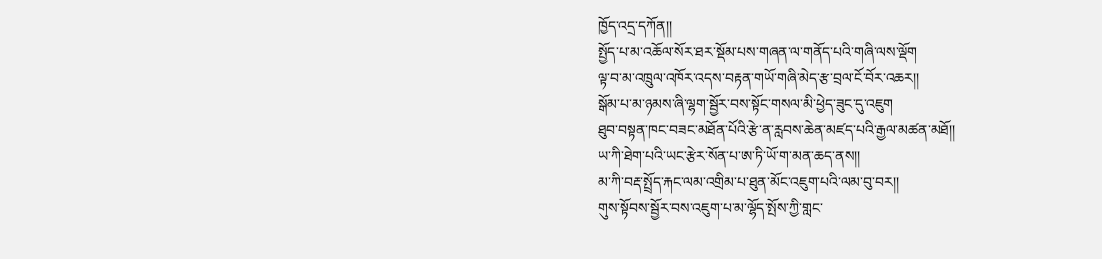ཁྱོད་འདྲ་དཀོན།།
སྤྱོད་པ་མ་འཆོལ་སོར་ཐར་སྡོམ་པས་གཞན་ལ་གནོད་པའི་གཞི་ལས་ལྡོག
ལྟ་བ་མ་འཁྲུལ་འཁོར་འདས་བརྟན་གཡོ་གཞི་མེད་རྩ་བྲལ་ངོ་བོར་འཆར།།
སྒོམ་པ་མ་ཉམས་ཞི་ལྷག་སྦྱོར་བས་སྟོང་གསལ་མི་ཕྱེད་ཟུང་དུ་འཇུག
ཐུབ་བསྟན་ཁང་བཟང་མཐོན་པོའི་རྩེ་ན་རླབས་ཆེན་མཛད་པའི་རྒྱལ་མཚན་མཐོ།།
ཡ་ཀི་ཐེག་པའི་ཡང་རྩེར་སོན་པ་ཨ་ཏི་ཡོ་ག་མན་ཆད་ནས།།
མ་ཀི་བརྡ་སྤྲོད་རྐང་ལམ་འགྲིམ་པ་ཐུན་མོང་འཇུག་པའི་ལམ་བུ་བར།།
གུས་སྟོབས་སྦྱོར་བས་འཇུག་པ་མ་ལྷོད་སྤོས་ཀྱི་གླང་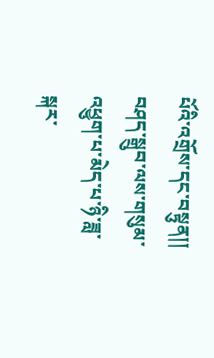པོའི་འགྲོས་དང་བསྟུན།།
བཤད་སྒྲུབ་ལས་གསུམ་འཕྱུག་པ་མེད་པ་ཉི་ཟླ་སྐར་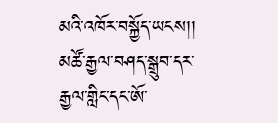མའི་འཁོར་བསྐྱོད་ཡངས།།
མཚོ་རྒྱལ་བཤད་སྒྲུབ་དར་རྒྱལ་གླིང་དང་ཨོ་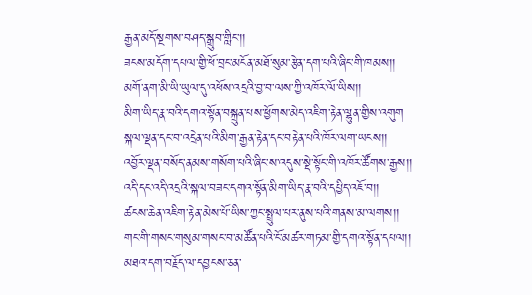རྒྱན་མདོ་སྔགས་བཤད་སྒྲུབ་གླིང་།།
ཟངས་མདོག་དཔལ་གྱི་ཕོ་བྲང་མངོན་མཐོ་སུམ་རྩེན་དག་པའི་ཞིང་གི་ཁམས།།
མགོ་ནག་མི་ཡི་ཡུལ་དུ་འཕོས་འདྲའི་བྱ་བ་ལས་ཀྱི་འཁོར་ལོ་ཡིས།།
མིག་ཡིད་རྣ་བའི་དགའ་སྟོན་བསྐྲུན་པས་ཕྱོགས་མེད་འཇིག་རྟེན་ལྷུན་གྱིས་འགུག
སྐལ་ལྡན་དང་བ་འདྲེན་པའི་མིག་རྒྱན་རྟེན་དང་བརྟེན་པའི་ཁོར་ལག་ཡངས།།
འབྱོར་ལྡན་བསོད་ནམས་གསོག་པའི་ཞིང་ས་འདུས་སྡེ་སྟོང་གི་འཁོར་ཚོགས་རྒྱས།།
འདི་དང་འདི་འདྲའི་སྐལ་བཟང་དགའ་སྟོན་མིག་ཡིད་རྣ་བའི་དཔྱིད་འཇོ་བ།།
ཚངས་ཆེན་འཇིག་རྟེན་མེས་པོ་ཡིས་ཀྱང་སྤྲུལ་པར་ནུས་པའི་གནས་མ་ལགས།།
གང་གི་གསང་གསུམ་གསང་བ་མཚོན་པའི་ངོ་མཚར་གཏམ་གྱི་དགའ་སྟོན་དཔལ།།
མཐའ་དག་བརྗོད་ལ་དབྱངས་ཅན་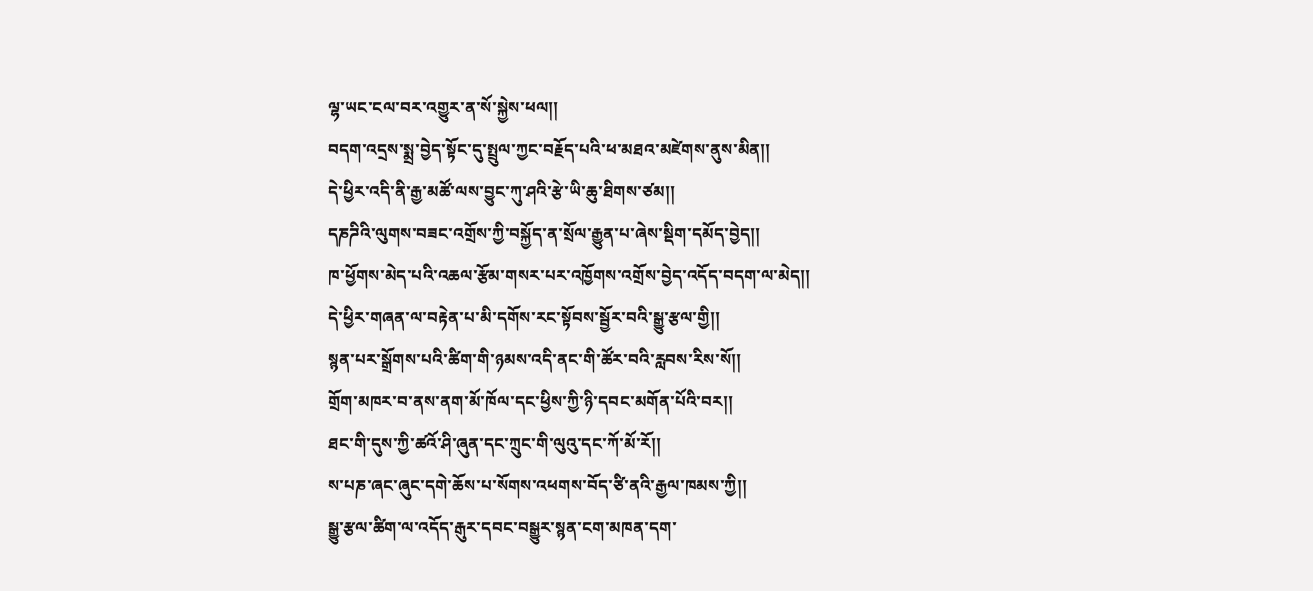ལྷ་ཡང་ངལ་བར་འགྱུར་ན་སོ་སྐྱེས་ཕལ།།
བདག་འདྲས་སྨྲ་བྱེད་སྟོང་དུ་སྤྲུལ་ཀྱང་བརྗོད་པའི་ཕ་མཐའ་མཛེགས་ནུས་མིན།།
དེ་ཕྱིར་འདི་ནི་རྒྱ་མཚོ་ལས་བྱུང་ཀུ་ཤའི་རྩེ་ཡི་ཆུ་ཐིགས་ཙམ།།
དཎཌིའི་ལུགས་བཟང་འགྲོས་ཀྱི་བསྐྱོད་ན་སྲོལ་རྒྱུན་པ་ཞེས་སྡིག་དམོད་བྱེད།།
ཁ་ཕྱོགས་མེད་པའི་འཆལ་རྩོམ་གསར་པར་འཁྱོགས་འགྲོས་བྱེད་འདོད་བདག་ལ་མེད།།
དེ་ཕྱིར་གཞན་ལ་བརྟེན་པ་མི་དགོས་རང་སྟོབས་སྦྱོར་བའི་སྒྱུ་རྩལ་གྱི།།
སྙན་པར་སྒྲོགས་པའི་ཚིག་གི་ཉམས་འདི་ནང་གི་ཚོར་བའི་རླབས་རིས་སོ།།
གྲོག་མཁར་བ་ནས་ནག་མོ་ཁོལ་དང་ཕྱིས་ཀྱི་ཉི་དབང་མགོན་པོའི་བར།།
ཐང་གི་དུས་ཀྱི་ཚའོ་ཤི་ཞུན་དང་ཀྲུང་གི་ལུའུ་དང་ཀོ་མོ་རོ།།
ས་པཎ་ཞང་ཞུང་དགེ་ཆོས་པ་སོགས་འཕགས་བོད་ཙི་ནའི་རྒྱལ་ཁམས་ཀྱི།།
སྒྱུ་རྩལ་ཚིག་ལ་འདོད་རྒུར་དབང་བསྒྱུར་སྙན་ངག་མཁན་དག་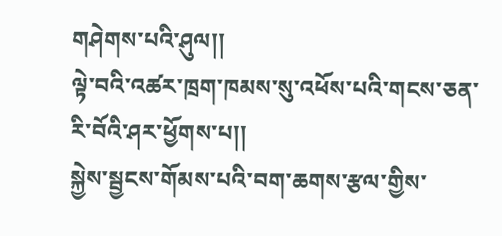གཤེགས་པའི་ཤུལ།།
ལྟེ་བའི་འཚར་ཁྲག་ཁམས་སུ་འཕོས་པའི་གངས་ཅན་རི་བོའི་ཤར་ཕྱོགས་པ།།
སྐྱེས་སྦྱངས་གོམས་པའི་བག་ཆགས་རྩལ་གྱིས་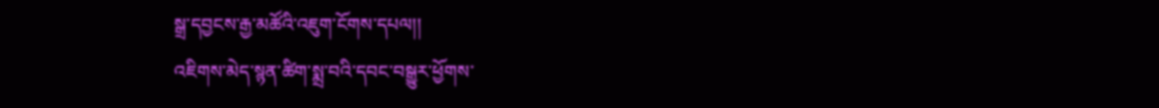སྒྲ་དབྱངས་རྒྱ་མཚོའི་འཇུག་ངོགས་དཔལ།།
འཇིགས་མེད་སྙན་ཚིག་སྨྲ་བའི་དབང་བསྒྱུར་ཕྱོགས་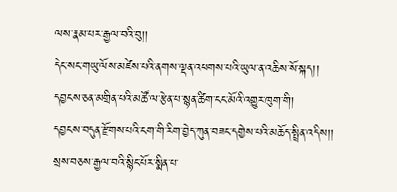ལས་རྣམ་པར་རྒྱལ་བའི་བུ།།
དེང་སང་གཡུ་ལོས་མཛེས་པའི་ནགས་ལྡན་འཕགས་པའི་ཡུལ་ན་འཆིས་སོ་སྐད།།
དབྱངས་ཅན་མགྲིན་པའི་མཚོ་ལ་རྩེན་པ་སྙན་ཚིག་ངང་མོའི་འགྱུར་ཁུག་གི།
དབྱངས་བདུན་རྫོགས་པའི་ངག་གི་རིག་བྱེད་ཀུན་བཟང་དགྱེས་པའི་མཆོད་སྤྲིན་འདིས།།
སྲས་བཅས་རྒྱལ་བའི་སྙིང་པོར་སྨིན་པ་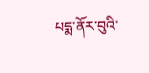པདྨ་ནོར་བུའི་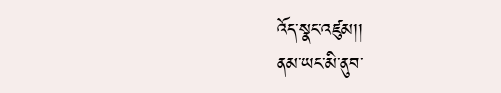འོད་སྣང་འཛུམ།།
ནམ་ཡང་མི་ནུབ་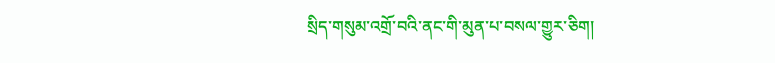སྲིད་གསུམ་འགྲོ་བའི་ནང་གི་མུན་པ་བསལ་གྱུར་ཅིག།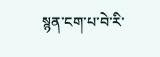སྙན་ངག་པ་བེ་རི་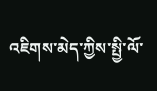འཇིགས་མེད་ཀྱིས་སྤྱི་ལོ་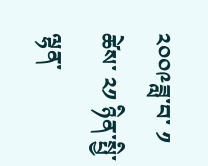༢༠༠༩ཟླ་བ་ ༡ ཚེས་ ༢༡ ཉིན་སྤྱི་ལྷན་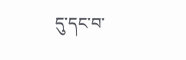དུ་དང་བ་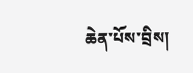ཆེན་པོས་བྲིས།